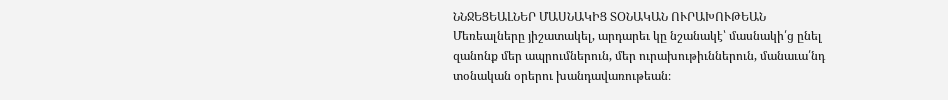ՆՆՋԵՑԵԱԼՆԵՐ ՄԱՍՆԱԿԻՑ ՏՕՆԱԿԱՆ ՈՒՐԱԽՈՒԹԵԱՆ
Մեռեալները յիշատակել, արդարեւ կը նշանակէ՝ մասնակի՛ց ընել զանոնք մեր ապրումներուն, մեր ուրախութիւններուն, մանաւա՛նդ տօնական օրերու խանդավառութեան։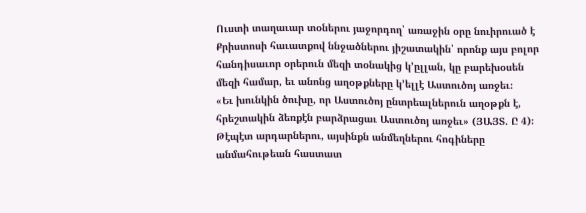Ուստի տաղաւար տօներու յաջորդող՝ առաջին օրը նուիրուած է Քրիստոսի հաւատքով ննջածներու յիշատակին՝ որոնք այս բոլոր հանդիսաւոր օրերուն մեզի տօնակից կ՚ըլլան, կը բարեխօսեն մեզի համար, եւ անոնց աղօթքները կ՚ելլէ Աստուծոյ առջեւ։
«Եւ խունկին ծուխը, որ Աստուծոյ ընտրեալներուն աղօթքն է, հրեշտակին ձեռքէն բարձրացաւ Աստուծոյ առջեւ» (ՅԱՅՏ. Ը 4)։ Թէպէտ արդարներու, այսինքն անմեղներու հոգիները անմահութեան հաստատ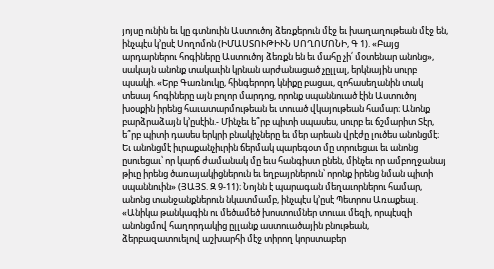յոյսը ունին եւ կը գտնուին Աստուծոյ ձեռքերուն մէջ եւ խաղաղութեան մէջ են, ինչպէս կ՚ըսէ Սողոմոն (ԻՄԱՍՏՈՒԹԻՒՆ ՍՈՂՈՄՈՆԻ, Գ 1). «Բայց արդարներու հոգիները Աստուծոյ ձեռքն են եւ մահը չի՛ մօտենար անոնց», սակայն անոնք տակաւին կրնան արժանացած չըլլալ, երկնային սուրբ պսակի. «Երբ Գառնուկը, հինգերորդ կնիքը բացաւ, զոհասեղանին տակ տեսայ հոգիները այն բոլոր մարդոց, որոնք սպաննուած էին Աստուծոյ խօսքին իրենց հաւատարմութեան եւ տուած վկայութեան համար։ Անոնք բարձրաձայն կ՚ըսէին.- Մինչեւ ե՞րբ պիտի սպասես, սուրբ եւ ճշմարիտ Տէր, ե՞րբ պիտի դասես երկրի բնակիչները եւ մեր արեան վրէժը լուծես անոնցմէ։ Եւ անոնցմէ իւրաքանչիւրին ճերմակ պարեգօտ մը տրուեցաւ եւ անոնց ըսուեցաւ՝ որ կարճ ժամանակ մը եւս հանգիստ ընեն, մինչեւ որ ամբողջանայ թիւը իրենց ծառայակիցներուն եւ եղբայրներուն՝ որոնք իրենց նման պիտի սպաննուին» (ՅԱՅՏ. Զ 9-11)։ Նոյնն է պարագան մեղաւորներու համար, անոնց տանջանքներուն նկատմամբ, ինչպէս կ՚ըսէ Պետրոս Առաքեալ. «Անիկա թանկագին ու մեծամեծ խոստումներ տուաւ մեզի, որպէսզի անոնցմով հաղորդակից ըլլանք աստուածային բնութեան, ձերբազատուելով աշխարհի մէջ տիրող կորստաբեր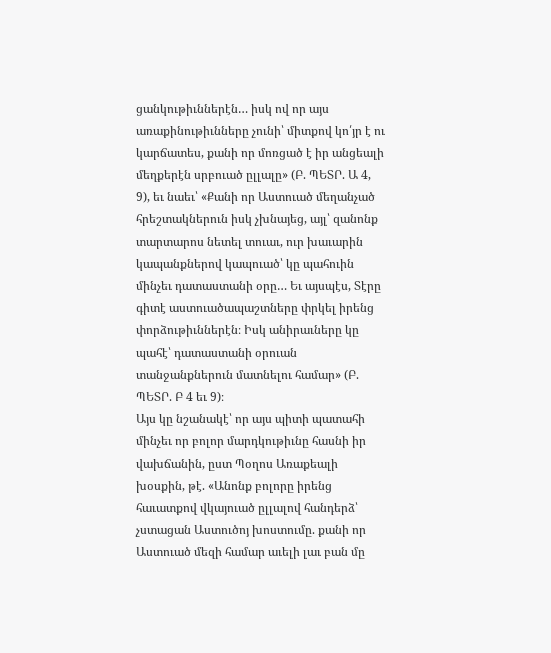ցանկութիւններէն… իսկ ով որ այս առաքինութիւնները չունի՝ միտքով կո՛յր է ու կարճատես, քանի որ մոռցած է իր անցեալի մեղքերէն սրբուած ըլլալը» (Բ. ՊԵՏՐ. Ա 4, 9), եւ նաեւ՝ «Քանի որ Աստուած մեղանչած հրեշտակներուն իսկ չխնայեց, այլ՝ զանոնք տարտարոս նետել տուաւ, ուր խաւարին կապանքներով կապուած՝ կը պահուին մինչեւ դատաստանի օրը… Եւ այսպէս, Տէրը գիտէ աստուածապաշտները փրկել իրենց փորձութիւններէն։ Իսկ անիրաւները կը պահէ՝ դատաստանի օրուան տանջանքներուն մատնելու համար» (Բ. ՊԵՏՐ. Բ 4 եւ 9)։
Այս կը նշանակէ՝ որ այս պիտի պատահի մինչեւ որ բոլոր մարդկութիւնը հասնի իր վախճանին, ըստ Պօղոս Առաքեալի խօսքին, թէ. «Անոնք բոլորը իրենց հաւատքով վկայուած ըլլալով հանդերձ՝ չստացան Աստուծոյ խոստումը. քանի որ Աստուած մեզի համար աւելի լաւ բան մը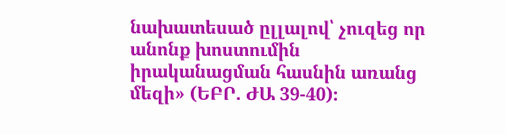նախատեսած ըլլալով՝ չուզեց որ անոնք խոստումին իրականացման հասնին առանց մեզի» (ԵԲՐ. ԺԱ 39-40)։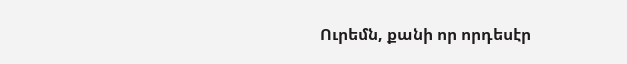Ուրեմն, քանի որ որդեսէր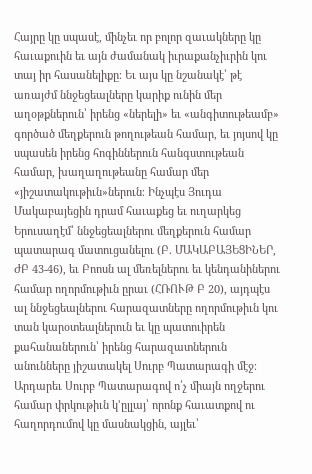Հայրը կը սպասէ, մինչեւ որ բոլոր զաւակները կը հաւաքուին եւ այն ժամանակ իւրաքանչիւրին կու տայ իր հասանելիքը։ Եւ այս կը նշանակէ՝ թէ առայժմ ննջեցեալները կարիք ունին մեր աղօթքներուն՝ իրենց «ներելի» եւ «անգիտութեամբ» գործած մեղքերուն թողութեան համար, եւ յոյսով կը սպասեն իրենց հոգիններուն հանգստութեան համար, խաղաղութեանը համար մեր «յիշատակութիւն»ներուն։ Ինչպէս Յուդա Մակաբայեցին դրամ հաւաքեց եւ ուղարկեց Երուսաղէմ՝ ննջեցեալներու մեղքերուն համար պատարագ մատուցանելու (Բ. ՄԱԿԱԲԱՅԵՑԻՆԵՐ, ԺԲ 43-46), եւ Բոոսն ալ մեռելներու եւ կենդանիներու համար ողորմութիւն ըրաւ (ՀՌՈՒԹ Բ 20), այդպէս ալ ննջեցեալներու հարազատները ողորմութիւն կու տան կարօտեալներուն եւ կը պատուիրեն քահանաներուն՝ իրենց հարազատներուն անունները յիշատակել Սուրբ Պատարագի մէջ։
Արդարեւ Սուրբ Պատարագով ո՛չ միայն ողջերու համար փրկութիւն կ՚ըլլայ՝ որոնք հաւատքով ու հաղորդումով կը մասնակցին, այլեւ՝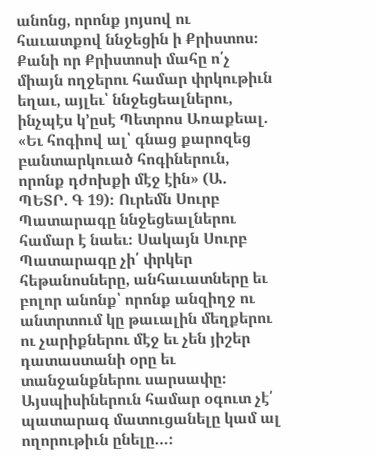անոնց, որոնք յոյսով ու հաւատքով ննջեցին ի Քրիստոս։ Քանի որ Քրիստոսի մահը ո՛չ միայն ողջերու համար փրկութիւն եղաւ, այլեւ՝ ննջեցեալներու, ինչպէս կ՚ըսէ Պետրոս Առաքեալ. «Եւ հոգիով ալ՝ գնաց քարոզեց բանտարկուած հոգիներուն, որոնք դժոխքի մէջ էին» (Ա. ՊԵՏՐ. Գ 19)։ Ուրեմն Սուրբ Պատարագը ննջեցեալներու համար է նաեւ։ Սակայն Սուրբ Պատարագը չի՛ փրկեր հեթանոսները, անհաւատները եւ բոլոր անոնք՝ որոնք անզիղջ ու անտրտում կը թաւալին մեղքերու ու չարիքներու մէջ եւ չեն յիշեր դատաստանի օրը եւ տանջանքներու սարսափը։
Այսպիսիներուն համար օգուտ չէ՛ պատարագ մատուցանելը կամ ալ ողորութիւն ընելը…։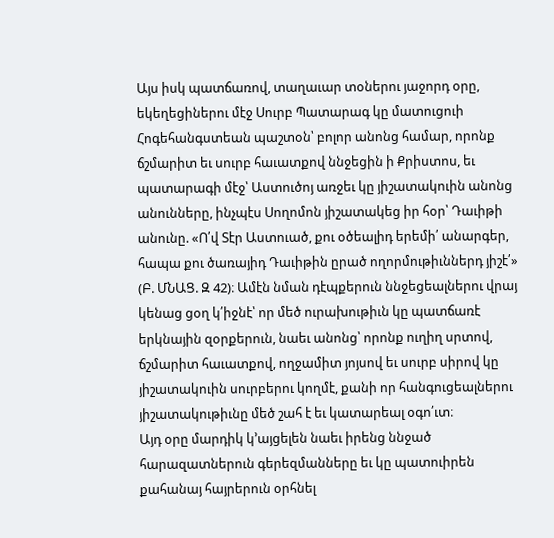Այս իսկ պատճառով, տաղաւար տօներու յաջորդ օրը, եկեղեցիներու մէջ Սուրբ Պատարագ կը մատուցուի Հոգեհանգստեան պաշտօն՝ բոլոր անոնց համար, որոնք ճշմարիտ եւ սուրբ հաւատքով ննջեցին ի Քրիստոս, եւ պատարագի մէջ՝ Աստուծոյ առջեւ կը յիշատակուին անոնց անունները, ինչպէս Սողոմոն յիշատակեց իր հօր՝ Դաւիթի անունը. «Ո՛վ Տէր Աստուած, քու օծեալիդ երեմի՛ անարգեր, հապա քու ծառայիդ Դաւիթին ըրած ողորմութիւններդ յիշէ՛» (Բ. ՄՆԱՑ. Զ 42)։ Ամէն նման դէպքերուն ննջեցեալներու վրայ կենաց ցօղ կ՛իջնէ՝ որ մեծ ուրախութիւն կը պատճառէ երկնային զօրքերուն, նաեւ անոնց՝ որոնք ուղիղ սրտով, ճշմարիտ հաւատքով, ողջամիտ յոյսով եւ սուրբ սիրով կը յիշատակուին սուրբերու կողմէ, քանի որ հանգուցեալներու յիշատակութիւնը մեծ շահ է եւ կատարեալ օգո՛ւտ։
Այդ օրը մարդիկ կ՚այցելեն նաեւ իրենց ննջած հարազատներուն գերեզմանները եւ կը պատուիրեն քահանայ հայրերուն օրհնել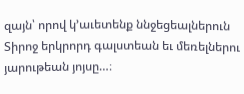զայն՝ որով կ՚աւետենք ննջեցեալներուն Տիրոջ երկրորդ գալստեան եւ մեռելներու յարութեան յոյսը…։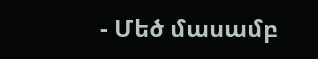- Մեծ մասամբ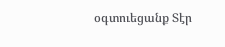օգտուեցանք Տէր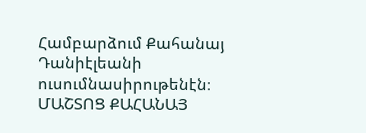Համբարձում Քահանայ Դանիէլեանի ուսումնասիրութենէն։
ՄԱՇՏՈՑ ՔԱՀԱՆԱՅ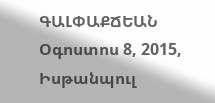ԳԱԼՓԱՔՃԵԱՆ
Օգոստոս 8, 2015, Իսթանպուլ